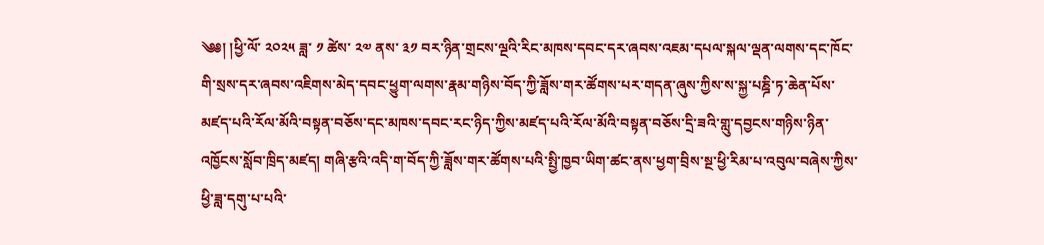༄༅། །ཕྱི་ལོ་ ༢༠༢༥ ཟླ་ ༡ ཚེས་ ༢༧ ནས་ ༣༡ བར་ཉིན་གྲངས་ལྔའི་རིང་མཁས་དབང་དར་ཞབས་འཇམ་དཔལ་སྐལ་ལྡན་ལགས་དང་ཁོང་གི་སྲས་དར་ཞབས་འཇིགས་མེད་དབང་ཕྱུག་ལགས་རྣམ་གཉིས་བོད་ཀྱི་ཟློས་གར་ཚོགས་པར་གདན་ཞུས་ཀྱིས་ས་སྐྱ་པཎྜི་ཏ་ཆེན་པོས་མཛད་པའི་རོལ་མོའི་བསྟན་བཅོས་དང་མཁས་དབང་རང་ཉིད་ཀྱིས་མཛད་པའི་རོལ་མོའི་བསྟན་བཅོས་དྲི་ཟའི་གླུ་དབྱངས་གཉིས་ཉིན་འཁྱོངས་སློབ་ཁྲིད་མཛད། གཞི་རྩའི་འདི་ག་བོད་ཀྱི་ཟློས་གར་ཚོགས་པའི་སྤྱི་ཁྱབ་ཡིག་ཚང་ནས་ཕྱག་བྲིས་སྔ་ཕྱི་རིམ་པ་འབུལ་བཞེས་ཀྱིས་ཕྱི་ཟླ་དགུ་པ་པའི་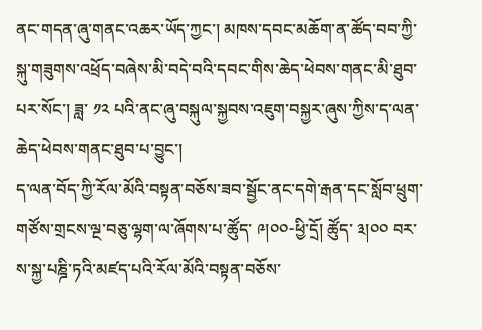ནང་གདན་ཞུ་གནང་འཆར་ཡོད་ཀྱང་། མཁས་དབང་མཆོག་ན་ཚོད་བབ་ཀྱི་སྐུ་གཟུགས་འཕྲོད་བཞེས་མི་བདེ་བའི་དབང་གིས་ཆེད་ཕེབས་གནང་མི་ཐུབ་པར་སོང་། ཟླ་ ༡༢ པའི་ནང་ཞུ་བསྐུལ་སྐྱབས་འཇུག་བསྐྱར་ཞུས་ཀྱིས་ད་ལན་ཆེད་ཕེབས་གནང་ཐུབ་པ་བྱུང་།
ད་ལན་བོད་ཀྱི་རོལ་མོའི་བསྟན་བཅོས་ཟབ་སྦྱོང་ནང་དགེ་རྒན་དང་སློབ་ཕྲུག་གཙོས་གྲངས་ལྔ་བཅུ་ལྷག་ལ་ཞོགས་པ་ཚོུད་ ༩།༠༠-ཕྱི་དྲོ། ཚོུད་ ༣།༠༠ བར་ས་སྐྱ་པཎྜི་ཏའི་མཛད་པའི་རོལ་མོའི་བསྟན་བཅོས་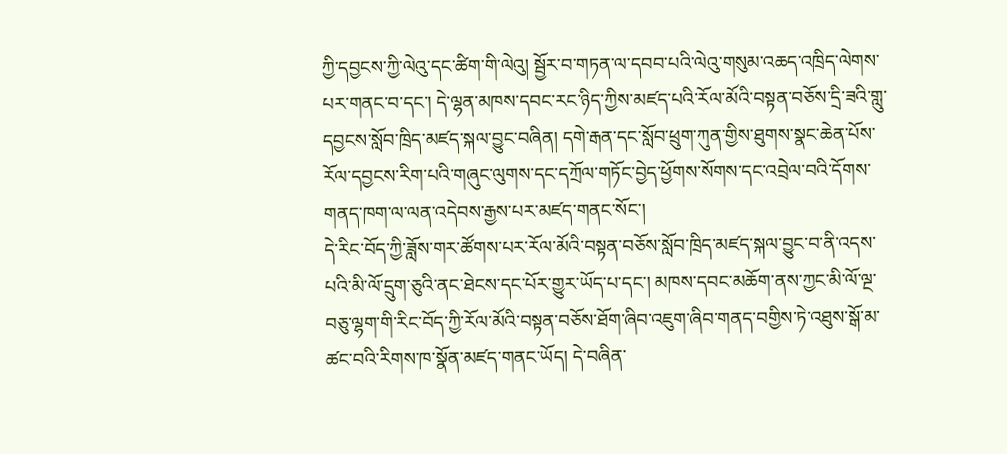ཀྱི་དབྱངས་ཀྱི་ལེའུ་དང་ཚིག་གི་ལེའུ། སྦྱོར་བ་གཏན་ལ་དབབ་པའི་ལེའུ་གསུམ་འཆད་འཁྲིད་ལེགས་པར་གནང་བ་དང་། དེ་ལྷན་མཁས་དབང་རང་ཉིད་ཀྱིས་མཛད་པའི་རོལ་མོའི་བསྟན་བཅོས་དྲི་ཟའི་གླུ་དབྱངས་སློབ་ཁྲིད་མཛད་སྐལ་བྱུང་བཞིན། དགེ་རྒན་དང་སློབ་ཕྲུག་ཀུན་གྱིས་ཐུགས་སྣང་ཆེན་པོས་རོལ་དབྱངས་རིག་པའི་གཞུང་ལུགས་དང་དཀྲོལ་གཏོང་བྱེད་ཕྱོགས་སོགས་དང་འབྲེལ་བའི་དོགས་གནད་ཁག་ལ་ལན་འདེབས་རྒྱས་པར་མཛད་གནང་སོང་།
དེ་རིང་བོད་ཀྱི་ཟློས་གར་ཚོགས་པར་རོལ་མོའི་བསྟན་བཅོས་སློབ་ཁྲིད་མཛད་སྐལ་བྱུང་བ་ནི་འདས་པའི་མི་ལོ་དྲུག་ཅུའི་ནང་ཐེངས་དང་པོར་གྱུར་ཡོད་པ་དང་། མཁས་དབང་མཆོག་ནས་ཀྱང་མི་ལོ་ལྔ་བཅུ་ལྷག་གི་རིང་བོད་ཀྱི་རོལ་མོའི་བསྟན་བཅོས་ཐོག་ཞིབ་འཇུག་ཞིབ་གནད་བགྱིས་ཏེ་འཐུས་སྒོ་མ་ཚང་བའི་རིགས་ཁ་སྣོན་མཛད་གནང་ཡོད། དེ་བཞིན་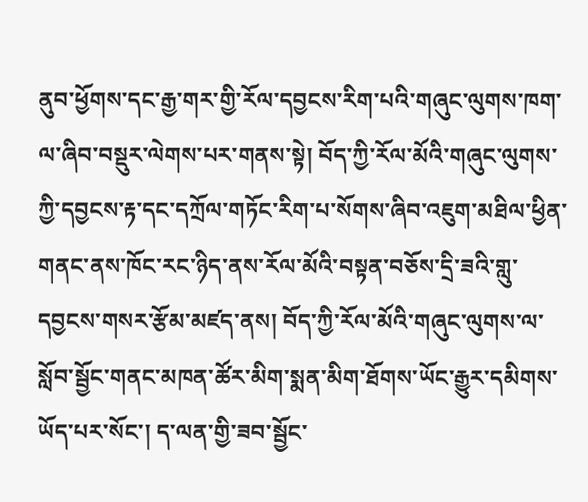ནུབ་ཕྱོགས་དང་རྒྱ་གར་གྱི་རོལ་དབྱངས་རིག་པའི་གཞུང་ལུགས་ཁག་ལ་ཞིབ་བསྡུར་ལེགས་པར་གནས་སྟེ། བོད་ཀྱི་རོལ་མོའི་གཞུང་ལུགས་ཀྱི་དབྱངས་རྟ་དང་དཀྲོལ་གཏོང་རིག་པ་སོགས་ཞིབ་འཇུག་མཐིལ་ཕྱིན་གནང་ནས་ཁོང་རང་ཉིད་ནས་རོལ་མོའི་བསྟན་བཅོས་དྲི་ཟའི་གླུ་དབྱངས་གསར་རྩོམ་མཛད་ནས། བོད་ཀྱི་རོལ་མོའི་གཞུང་ལུགས་ལ་སློབ་སྦྱོང་གནང་མཁན་ཚོར་མིག་སྨན་མིག་ཐོགས་ཡོང་རྒྱུར་དམིགས་ཡོད་པར་སོང་། ད་ལན་གྱི་ཟབ་སྦྱོང་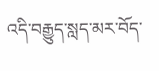འདི་བརྒྱུད་སླད་མར་བོད་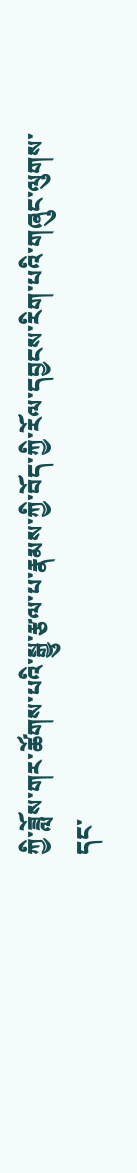ཀྱི་ཟློས་གར་ཚོགས་པའི་སྒྱུ་རྩལ་པ་རྣམས་ཀྱི་བོད་ཀྱི་རོལ་དབྱངས་རིག་པའི་གཞུང་ལུགས་དང་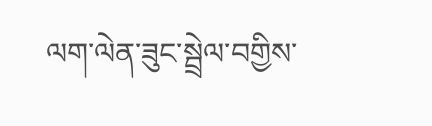ལག་ལེན་ཟུང་སྦྲེལ་བགྱིས་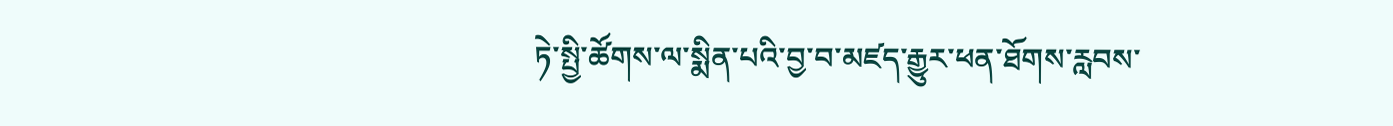ཏེ་སྤྱི་ཚོགས་ལ་སྨིན་པའི་བྱ་བ་མཛད་རྒྱུར་ཕན་ཐོགས་རླབས་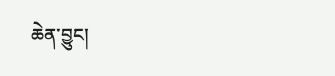ཆེན་བྱུང།